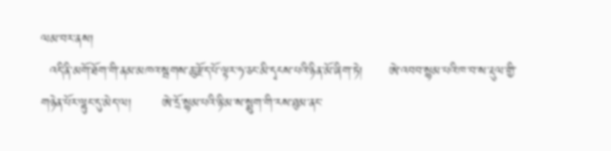ལམ་བར་ནས།
  འདི་ནི་མགོ་ཐོག་གི་ནམ་མཁའ་སྦགས་ཆུ་རྫོད་པོ་ལྟར་ཧ་ཅང་མི་དྭངས་པའི་ཉིན་མོ་ཞིག་ཏེ།      ཨེ་འབབ་སྙམ་པའི་ཁ་བ་ས་རྡུལ་གྱི་གཉེན་པོར་ལྷུང་དུ་མེད་ལ།       ཨེ་དྲོ་སྙམ་པའི་ཉི་མ་ས་སྨུག་གི་རས་ཐུམ་ནང་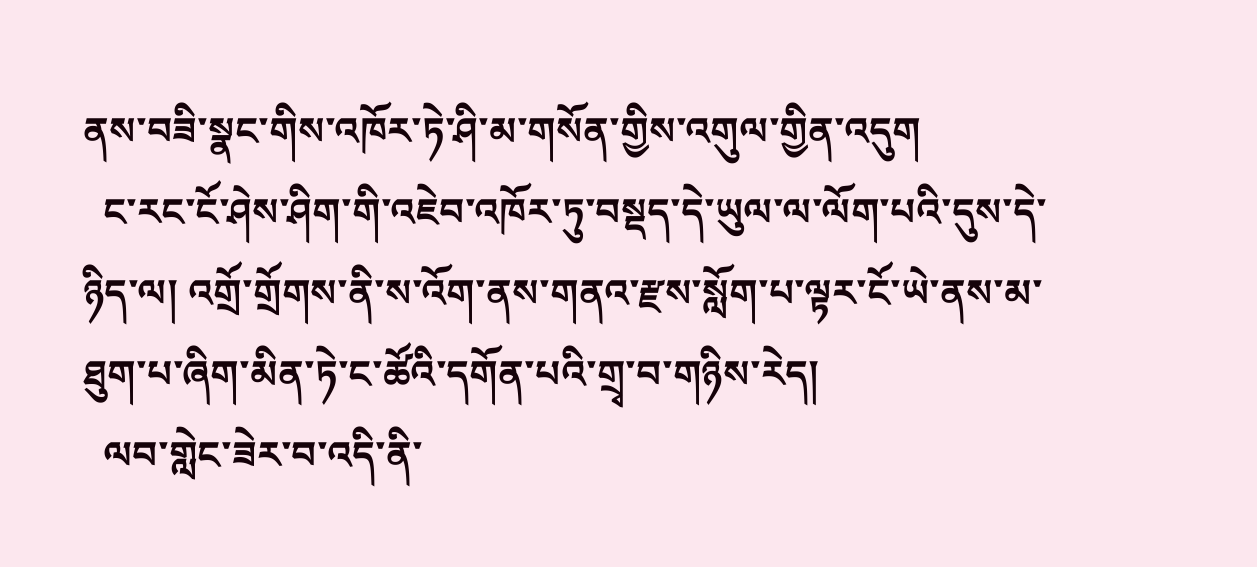ནས་བཟི་སྣང་གིས་འཁོར་ཏེ་ཤི་མ་གསོན་གྱིས་འགུལ་གྱིན་འདུག
  ང་རང་ངོ་ཤེས་ཤིག་གི་འཇེབ་འཁོར་ཏུ་བསྡད་དེ་ཡུལ་ལ་ལོག་པའི་དུས་དེ་ཉིད་ལ། འགྲོ་གྲོགས་ནི་ས་འོག་ནས་གནའ་རྫས་སློག་པ་ལྟར་ངོ་ཡེ་ནས་མ་ཐུག་པ་ཞིག་མིན་ཏེ་ང་ཚོའི་དགོན་པའི་གྲྭ་བ་གཉིས་རེད།
  ལབ་གླེང་ཟེར་བ་འདི་ནི་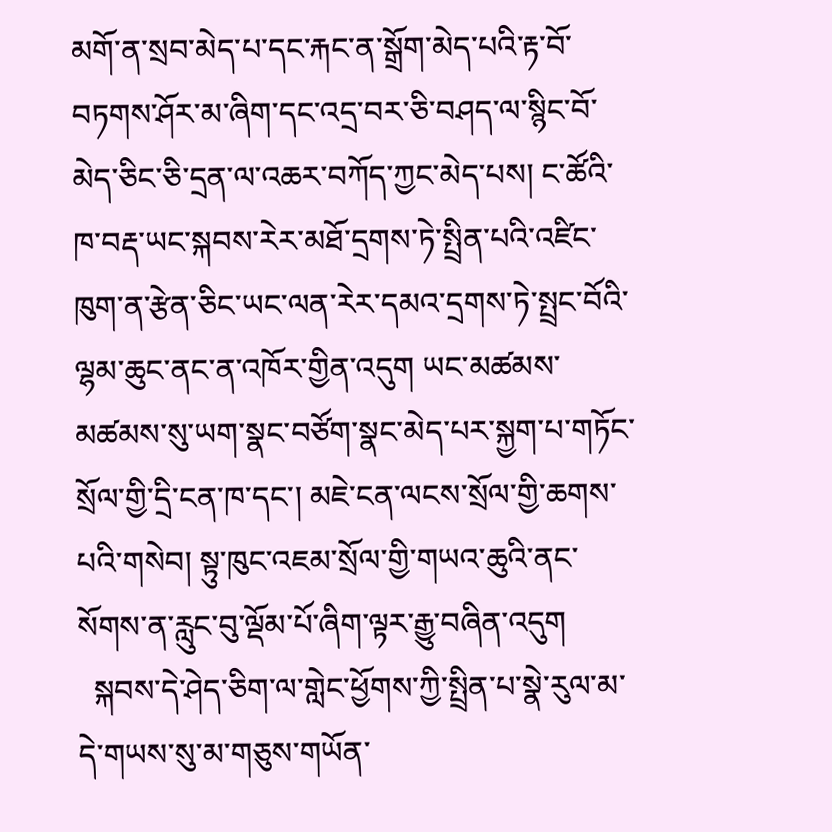མགོ་ན་སྲབ་མེད་པ་དང་རྐང་ན་སྒྲོག་མེད་པའི་རྟ་བོ་བཏགས་ཤོར་མ་ཞིག་དང་འདྲ་བར་ཅི་བཤད་ལ་སྙིང་བོ་མེད་ཅིང་ཅི་དྲན་ལ་འཆར་བཀོད་ཀྱང་མེད་པས། ང་ཚོའི་ཁ་བརྡ་ཡང་སྐབས་རེར་མཐོ་དྲགས་ཏེ་སྤྲིན་པའི་འཛིང་ཁུག་ན་རྩེན་ཅིང་ཡང་ལན་རེར་དམའ་དྲགས་ཏེ་སྤྲང་བོའི་ལྷམ་ཆུང་ནང་ན་འཁོར་གྱིན་འདུག ཡང་མཚམས་མཚམས་སུ་ཡག་སྣང་བཙོག་སྣང་མེད་པར་སྐྱག་པ་གཏོང་སྲོལ་གྱི་དྲི་ངན་ཁ་དང་། མཇེ་ངན་ལངས་སྲོལ་གྱི་ཆགས་པའི་གསེབ། སྟུ་ཁུང་འཇམ་སྲོལ་གྱི་གཡའ་ཆུའི་ནང་སོགས་ན་རླུང་བུ་ལྡོམ་པོ་ཞིག་ལྟར་རྒྱུ་བཞིན་འདུག
  སྐབས་དེ་ཤེད་ཅིག་ལ་གླེང་ཕྱོགས་ཀྱི་སྤྲིན་པ་སྣེ་རུལ་མ་དེ་གཡས་སུ་མ་གཅུས་གཡོན་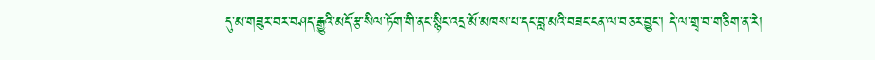དུ་མ་གཟུར་བར་བཤད་རྒྱུའི་མདོ་རྩ་སིལ་ཏོག་གི་ནང་སྙིང་འདྲ་མོ་མཁས་པ་དང་བླ་མའི་བཟང་ངན་ལ་བཅར་བྱུང་། དེ་ལ་གྲྭ་བ་གཅིག་ན་རེ།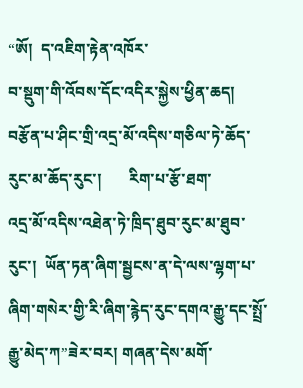“ཨོ།  ད་འཇིག་རྟེན་འཁོར་
བ་སྡུག་གི་འོབས་དོང་འདིར་སྐྱེས་ཕྱིན་ཆད།     བརྩོན་པ་ཤིང་གྲི་འདྲ་མོ་འདིས་གཅིལ་ཏེ་ཆོད་རུང་མ་ཆོད་རུང་།       རིག་པ་རྩོ་ཐག་
འདྲ་མོ་འདིས་འཐེན་ཏེ་ཁྲིད་ཐུབ་རུང་མ་ཐུབ་རུང་།  ཡོན་ཏན་ཞིག་སྦྱངས་ན་དེ་ལས་ལྷག་པ་ཞིག་གསེར་གྱི་རི་ཞིག་རྙེད་རུང་དགའ་རྒྱུ་དང་སྤྲོ་རྒྱུ་མེད་ཀ”ཟེར་བར། གཞན་དེས་མགོ་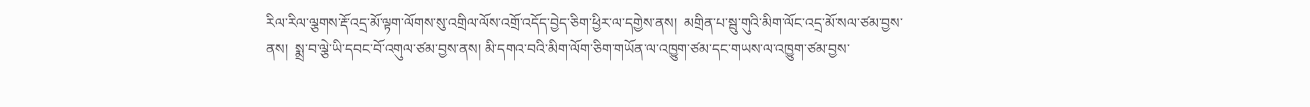རིལ་རིལ་ལྕགས་རྡོ་འདྲ་མོ་ལྟག་ལོགས་སུ་འགྲིལ་ལོས་འགྲོ་འདོད་བྱེད་ཅིག་ཕྱིར་ལ་དགྱེས་ནས།  མགྲིན་པ་སྦུ་གུའི་མིག་ལོང་འདྲ་མོ་སལ་ཙམ་བྱས་ནས།  སྨྲ་བ་ལྕེ་ཡི་དབང་བོ་འགུལ་ཙམ་བྱས་ནས། མི་དགའ་བའི་མིག་ལོག་ཅིག་གཡོན་ལ་འཁྱུག་ཙམ་དང་གཡས་ལ་འཁྱུག་ཙམ་བྱས་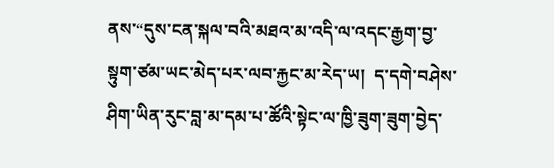ནས་“དུས་ངན་སྐལ་བའི་མཐའ་མ་འདི་ལ་འདང་རྒྱག་བྱ་སྟུག་ཙམ་ཡང་མེད་པར་ལབ་རྐྱང་མ་རེད་ཡ།  ད་དགེ་བཤེས་ཤིག་ཡིན་རུང་བླ་མ་དམ་པ་ཚོའི་སྟེང་ལ་ཁྱི་ཟུག་ཟུག་བྱེད་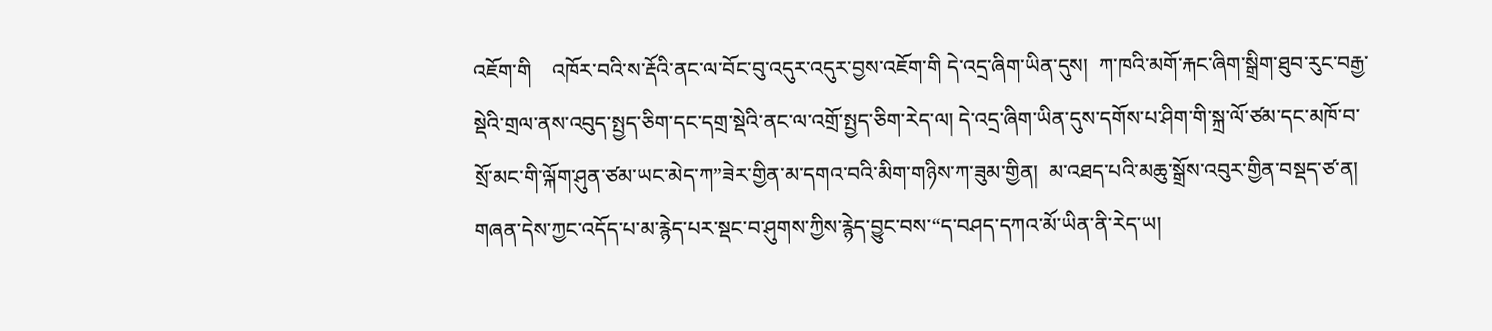འཇོག་གི    འཁོར་བའི་ས་རྡོའི་ནང་ལ་བོང་བུ་འདུར་འདུར་བྱས་འཇོག་གི དེ་འདྲ་ཞིག་ཡིན་དུས།  ཀ་ཁའི་མགོ་རྐང་ཞིག་སྒྲིག་ཐུབ་རུང་བརྒྱ་སྡེའི་གྲལ་ནས་འབུད་སྤྱད་ཅིག་དང་དགྲ་སྡེའི་ནང་ལ་འགྲོ་སྤྱད་ཅིག་རེད་ལ། དེ་འདྲ་ཞིག་ཡིན་དུས་དགོས་པ་ཤིག་གི་སྐྲ་ལོ་ཙམ་དང་མཁོ་བ་སྲོ་མང་གི་ལྐོག་ཤུན་ཙམ་ཡང་མེད་ཀ”ཟེར་གྱིན་མ་དགའ་བའི་མིག་གཉིས་ཀ་ཟུམ་གྱིན།  མ་འཐད་པའི་མཆུ་སྒྲོས་འབུར་གྱིན་བསྡད་ཙ་ན།  གཞན་དེས་ཀྱང་འདོད་པ་མ་རྙེད་པར་སྡང་བ་ཤུགས་ཀྱིས་རྙེད་བྱུང་བས་“ད་བཤད་དཀའ་མོ་ཡིན་ནི་རེད་ཡ།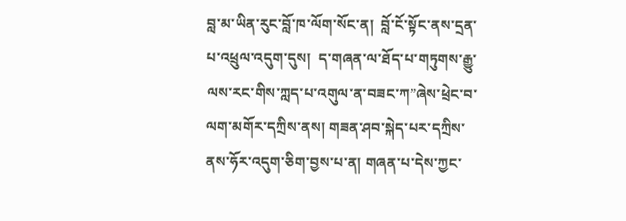བླ་མ་ཡིན་རུང་བློ་ཁ་ལོག་སོང་ན།  བློ་ངོ་སྟོང་ནས་དྲན་པ་འཕྲུལ་འདུག་དུས།  ད་གཞན་ལ་ཐོད་པ་གཏུགས་རྒྱུ་ལས་རང་གིས་ཀླད་པ་འགུལ་ན་བཟང་ཀ”ཞེས་ཕྲེང་བ་ལག་མགོར་དཀྲིས་ནས། གཟན་ཤབ་སྐེད་པར་དཀྲིས་ནས་ཧོར་འདུག་ཅིག་བྱས་པ་ན། གཞན་པ་དེས་ཀྱང་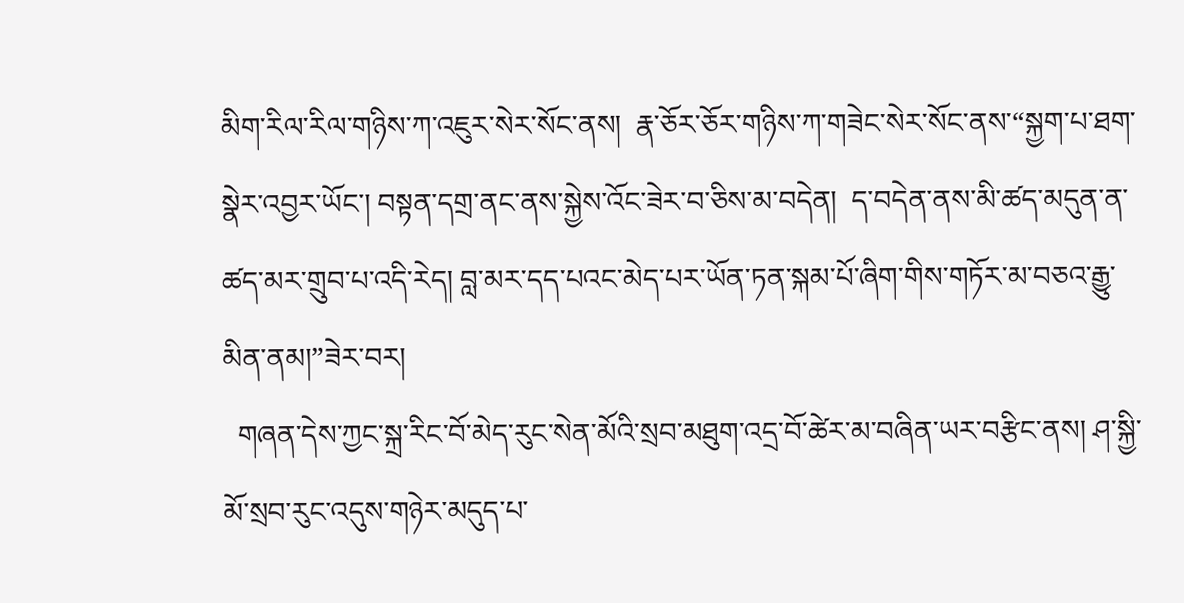མིག་རིལ་རིལ་གཉིས་ཀ་འཇུར་སེར་སོང་ནས།  རྣ་ཅོར་ཅོར་གཉིས་ཀ་གཟེང་སེར་སོང་ནས་“སྐྱག་པ་ཐག་སྣེར་འབྱར་ཡོང་། བསྟན་དགྲ་ནང་ནས་སྐྱེས་འོང་ཟེར་བ་ཅིས་མ་བདེན།  ད་བདེན་ནས་མི་ཚད་མདུན་ན་ཚད་མར་གྲུབ་པ་འདི་རེད། བླ་མར་དད་པའང་མེད་པར་ཡོན་ཏན་སྐམ་པོ་ཞིག་གིས་གཏོར་མ་བཅའ་རྒྱུ་མིན་ནམ།”ཟེར་བར།
  གཞན་དེས་ཀྱང་སྐྲ་རིང་བོ་མེད་རུང་སེན་མོའི་སྲབ་མཐུག་འདྲ་བོ་ཚེར་མ་བཞིན་ཡར་བརྩིང་ནས། ཤ་སྐྱི་མོ་སྲབ་རུང་འདུས་གཉེར་མདུད་པ་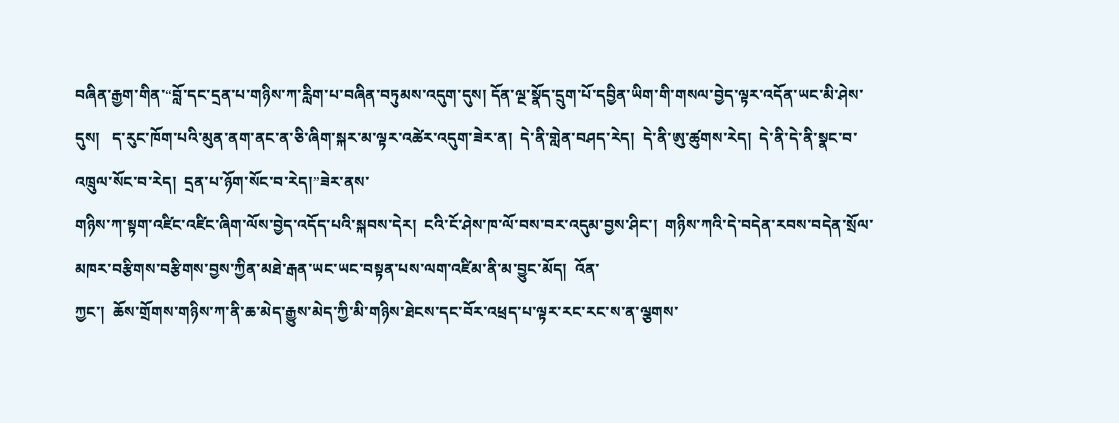བཞིན་རྒྱག་གིན་“བློ་དང་དྲན་པ་གཉིས་ཀ་རླིག་པ་བཞིན་བཏུམས་འདུག་དུས། དོན་ལྔ་སྣོད་དྲུག་པོ་དབྱིན་ཡིག་གི་གསལ་བྱེད་ལྟར་འདོན་ཡང་མི་ཤེས་དུས།   ད་རུང་ཁོག་པའི་མུན་ནག་ནང་ན་ཅི་ཞིག་སྐར་མ་ལྟར་འཚེར་འདུག་ཟེར་ན།  དེ་ནི་གླེན་བཤད་རེད།  དེ་ནི་ཨུ་ཚུགས་རེད།  དེ་ནི་དེ་ནི་སྣང་བ་འཁྲུལ་སོང་བ་རེད།  དྲན་པ་ཉོག་སོང་བ་རེད།”ཟེར་ནས་
གཉིས་ཀ་སྟག་འཛིང་འཛིང་ཞིག་ལོས་བྱེད་འདོད་པའི་སྐབས་དེར།  ངའི་ངོ་ཤེས་ཁ་ལོ་བས་བར་འདུམ་བྱས་ཤིང་།  གཉིས་ཀའི་དེ་བདེན་རབས་བདེན་སྲོལ་མཁར་བརྩིགས་བརྩིགས་བྱས་ཀྱིན་མཐེ་རྒན་ཡང་ཡང་བསྟན་པས་ལག་འཛིམ་ནི་མ་བྱུང་མོད།  འོན་
ཀྱང་།  ཆོས་གྲོགས་གཉིས་ཀ་ནི་ཆ་མེད་རྒྱུས་མེད་ཀྱི་མི་གཉིས་ཐེངས་དང་བོར་འཕྲད་པ་ལྟར་རང་རང་ས་ན་ལྕགས་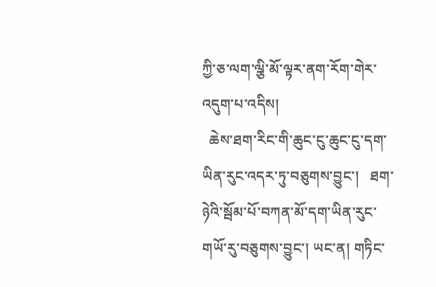ཀྱི་ཅ་ལག་ལྕི་མོ་ལྟར་ནག་རོག་གེར་འདུག་པ་འདིས།
  ཆེས་ཐག་རིང་གི་ཆུང་ངུ་ཆུང་ངུ་དག་ཡིན་རུང་འདར་ཏུ་བཅུགས་བྱུང་།   ཐག་ཉེའི་སྦོམ་པོ་བཀན་མོ་དག་ཡིན་རུང་གཡོ་རུ་བཅུགས་བྱུང་། ཡང་ན། གཏིང་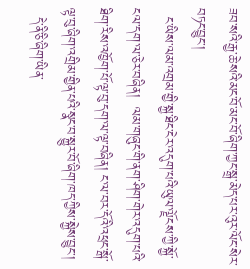ཟབ་སའི་རྒྱ་ཆེ་སའི་མང་བོ་མང་བོ་ཞིག་ཀྱང་སྒྲ་མེད་པར་འུར་ལོང་སེར་བཏང་བྱུང་།
  ང་ཡིས་ལམ་འགྲམ་གྱི་སྐྱ་ཐིང་ངེར་འདུག་པའི་ཡུལ་ལྗོངས་ཀྱི་སྐྱོ་ངལ་དག་ལ་ཅེར་བཞིན།  ལམ་གཞུང་གི་ནག་ཤིག་གེར་འདུག་པའི་ཐིག་རིས་འཁྱོག་པོ་ལྟ་བུ་དག་ལ་ལྟ་བཞིན། ང་ལ་བར་དོའི་འཕྲང་སྒོ་ལྟ་བུ་ཞིག་འགྲིམ་གྱིན་པའི་སྣང་བ་སྐྱུར་བོ་ཞིག་ཁད་ཀྱིས་སྐྱེས་བྱུང་།
  དེ་ནི་ཅི་ཞིག་ཡིན་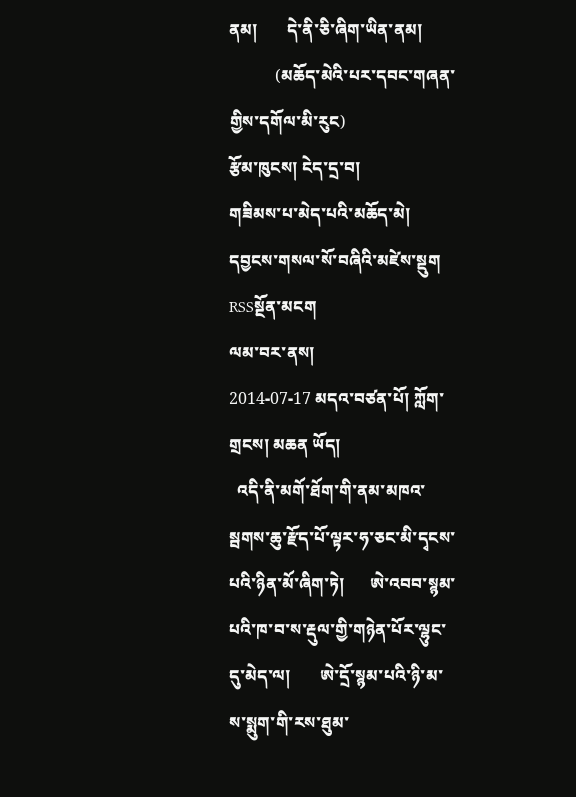ནམ།       དེ་ནི་ཅི་ཞིག་ཡིན་ནམ།
           (མཆོད་མེའི་པར་དབང་གཞན་གྱིས་དགོལ་མི་རུང)
རྩོམ་ཁུངས། ངེད་དྲ་བ།
གཟིམས་པ་མེད་པའི་མཆོད་མེ། དབྱངས་གསལ་སོ་བཞིའི་མཛེས་སྡུག  RSSསྔོན་མངག
ལམ་བར་ནས།
2014-07-17 མདའ་བཙན་པོ། ཀློག་གྲངས། མཆན ཡོད།
  འདི་ནི་མགོ་ཐོག་གི་ནམ་མཁའ་སྦགས་ཆུ་རྫོད་པོ་ལྟར་ཧ་ཅང་མི་དྭངས་པའི་ཉིན་མོ་ཞིག་ཏེ།      ཨེ་འབབ་སྙམ་པའི་ཁ་བ་ས་རྡུལ་གྱི་གཉེན་པོར་ལྷུང་དུ་མེད་ལ།       ཨེ་དྲོ་སྙམ་པའི་ཉི་མ་ས་སྨུག་གི་རས་ཐུམ་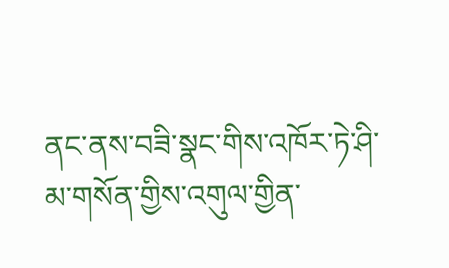ནང་ནས་བཟི་སྣང་གིས་འཁོར་ཏེ་ཤི་མ་གསོན་གྱིས་འགུལ་གྱིན་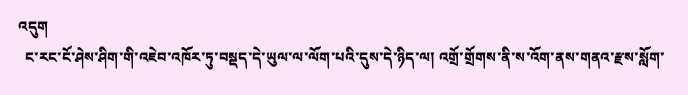འདུག
  ང་རང་ངོ་ཤེས་ཤིག་གི་འཇེབ་འཁོར་ཏུ་བསྡད་དེ་ཡུལ་ལ་ལོག་པའི་དུས་དེ་ཉིད་ལ། འགྲོ་གྲོགས་ནི་ས་འོག་ནས་གནའ་རྫས་སློག་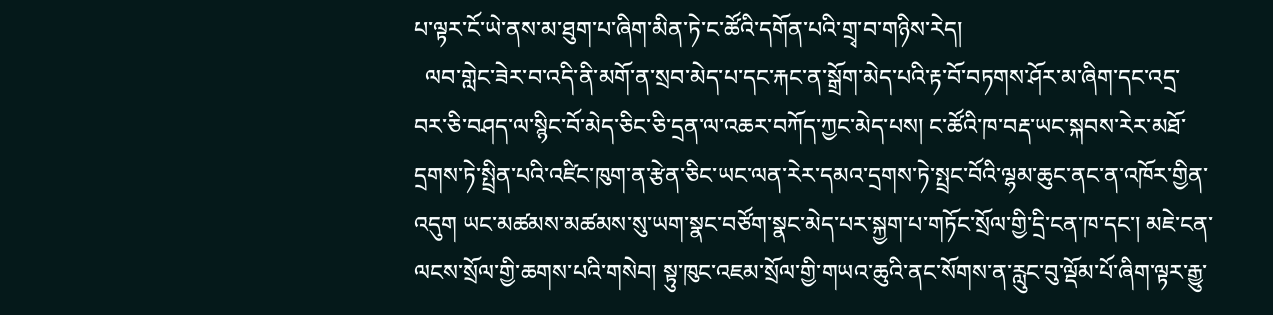པ་ལྟར་ངོ་ཡེ་ནས་མ་ཐུག་པ་ཞིག་མིན་ཏེ་ང་ཚོའི་དགོན་པའི་གྲྭ་བ་གཉིས་རེད།
  ལབ་གླེང་ཟེར་བ་འདི་ནི་མགོ་ན་སྲབ་མེད་པ་དང་རྐང་ན་སྒྲོག་མེད་པའི་རྟ་བོ་བཏགས་ཤོར་མ་ཞིག་དང་འདྲ་བར་ཅི་བཤད་ལ་སྙིང་བོ་མེད་ཅིང་ཅི་དྲན་ལ་འཆར་བཀོད་ཀྱང་མེད་པས། ང་ཚོའི་ཁ་བརྡ་ཡང་སྐབས་རེར་མཐོ་དྲགས་ཏེ་སྤྲིན་པའི་འཛིང་ཁུག་ན་རྩེན་ཅིང་ཡང་ལན་རེར་དམའ་དྲགས་ཏེ་སྤྲང་བོའི་ལྷམ་ཆུང་ནང་ན་འཁོར་གྱིན་འདུག ཡང་མཚམས་མཚམས་སུ་ཡག་སྣང་བཙོག་སྣང་མེད་པར་སྐྱག་པ་གཏོང་སྲོལ་གྱི་དྲི་ངན་ཁ་དང་། མཇེ་ངན་ལངས་སྲོལ་གྱི་ཆགས་པའི་གསེབ། སྟུ་ཁུང་འཇམ་སྲོལ་གྱི་གཡའ་ཆུའི་ནང་སོགས་ན་རླུང་བུ་ལྡོམ་པོ་ཞིག་ལྟར་རྒྱུ་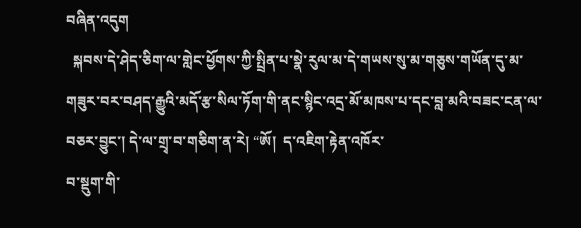བཞིན་འདུག
  སྐབས་དེ་ཤེད་ཅིག་ལ་གླེང་ཕྱོགས་ཀྱི་སྤྲིན་པ་སྣེ་རུལ་མ་དེ་གཡས་སུ་མ་གཅུས་གཡོན་དུ་མ་གཟུར་བར་བཤད་རྒྱུའི་མདོ་རྩ་སིལ་ཏོག་གི་ནང་སྙིང་འདྲ་མོ་མཁས་པ་དང་བླ་མའི་བཟང་ངན་ལ་བཅར་བྱུང་། དེ་ལ་གྲྭ་བ་གཅིག་ན་རེ། “ཨོ།  ད་འཇིག་རྟེན་འཁོར་
བ་སྡུག་གི་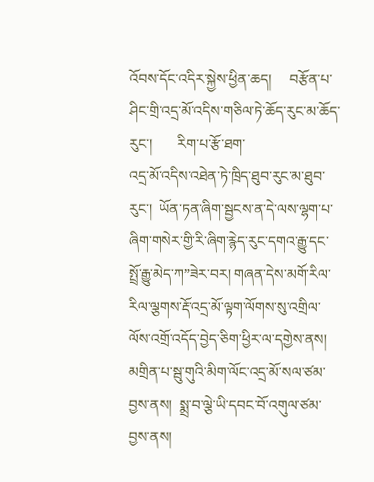འོབས་དོང་འདིར་སྐྱེས་ཕྱིན་ཆད།     བརྩོན་པ་ཤིང་གྲི་འདྲ་མོ་འདིས་གཅིལ་ཏེ་ཆོད་རུང་མ་ཆོད་རུང་།       རིག་པ་རྩོ་ཐག་
འདྲ་མོ་འདིས་འཐེན་ཏེ་ཁྲིད་ཐུབ་རུང་མ་ཐུབ་རུང་།  ཡོན་ཏན་ཞིག་སྦྱངས་ན་དེ་ལས་ལྷག་པ་ཞིག་གསེར་གྱི་རི་ཞིག་རྙེད་རུང་དགའ་རྒྱུ་དང་སྤྲོ་རྒྱུ་མེད་ཀ”ཟེར་བར། གཞན་དེས་མགོ་རིལ་རིལ་ལྕགས་རྡོ་འདྲ་མོ་ལྟག་ལོགས་སུ་འགྲིལ་ལོས་འགྲོ་འདོད་བྱེད་ཅིག་ཕྱིར་ལ་དགྱེས་ནས།  མགྲིན་པ་སྦུ་གུའི་མིག་ལོང་འདྲ་མོ་སལ་ཙམ་བྱས་ནས།  སྨྲ་བ་ལྕེ་ཡི་དབང་བོ་འགུལ་ཙམ་བྱས་ནས།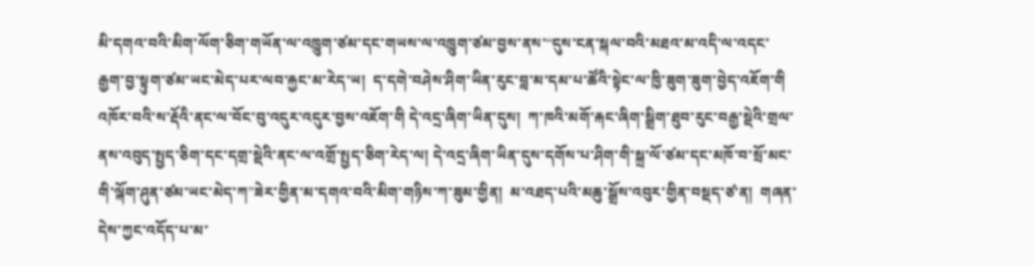མི་དགའ་བའི་མིག་ལོག་ཅིག་གཡོན་ལ་འཁྱུག་ཙམ་དང་གཡས་ལ་འཁྱུག་ཙམ་བྱས་ནས་“དུས་ངན་སྐལ་བའི་མཐའ་མ་འདི་ལ་འདང་རྒྱག་བྱ་སྟུག་ཙམ་ཡང་མེད་པར་ལབ་རྐྱང་མ་རེད་ཡ།  ད་དགེ་བཤེས་ཤིག་ཡིན་རུང་བླ་མ་དམ་པ་ཚོའི་སྟེང་ལ་ཁྱི་ཟུག་ཟུག་བྱེད་འཇོག་གི    འཁོར་བའི་ས་རྡོའི་ནང་ལ་བོང་བུ་འདུར་འདུར་བྱས་འཇོག་གི དེ་འདྲ་ཞིག་ཡིན་དུས།  ཀ་ཁའི་མགོ་རྐང་ཞིག་སྒྲིག་ཐུབ་རུང་བརྒྱ་སྡེའི་གྲལ་ནས་འབུད་སྤྱད་ཅིག་དང་དགྲ་སྡེའི་ནང་ལ་འགྲོ་སྤྱད་ཅིག་རེད་ལ། དེ་འདྲ་ཞིག་ཡིན་དུས་དགོས་པ་ཤིག་གི་སྐྲ་ལོ་ཙམ་དང་མཁོ་བ་སྲོ་མང་གི་ལྐོག་ཤུན་ཙམ་ཡང་མེད་ཀ”ཟེར་གྱིན་མ་དགའ་བའི་མིག་གཉིས་ཀ་ཟུམ་གྱིན།  མ་འཐད་པའི་མཆུ་སྒྲོས་འབུར་གྱིན་བསྡད་ཙ་ན།  གཞན་དེས་ཀྱང་འདོད་པ་མ་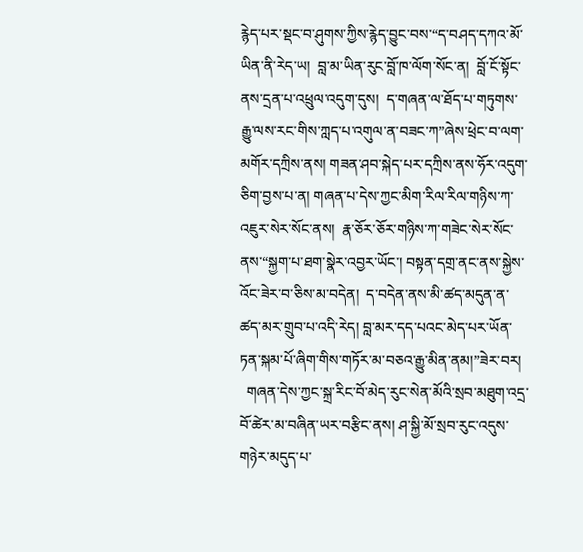རྙེད་པར་སྡང་བ་ཤུགས་ཀྱིས་རྙེད་བྱུང་བས་“ད་བཤད་དཀའ་མོ་ཡིན་ནི་རེད་ཡ།  བླ་མ་ཡིན་རུང་བློ་ཁ་ལོག་སོང་ན།  བློ་ངོ་སྟོང་ནས་དྲན་པ་འཕྲུལ་འདུག་དུས།  ད་གཞན་ལ་ཐོད་པ་གཏུགས་རྒྱུ་ལས་རང་གིས་ཀླད་པ་འགུལ་ན་བཟང་ཀ”ཞེས་ཕྲེང་བ་ལག་མགོར་དཀྲིས་ནས། གཟན་ཤབ་སྐེད་པར་དཀྲིས་ནས་ཧོར་འདུག་ཅིག་བྱས་པ་ན། གཞན་པ་དེས་ཀྱང་མིག་རིལ་རིལ་གཉིས་ཀ་འཇུར་སེར་སོང་ནས།  རྣ་ཅོར་ཅོར་གཉིས་ཀ་གཟེང་སེར་སོང་ནས་“སྐྱག་པ་ཐག་སྣེར་འབྱར་ཡོང་། བསྟན་དགྲ་ནང་ནས་སྐྱེས་འོང་ཟེར་བ་ཅིས་མ་བདེན།  ད་བདེན་ནས་མི་ཚད་མདུན་ན་ཚད་མར་གྲུབ་པ་འདི་རེད། བླ་མར་དད་པའང་མེད་པར་ཡོན་ཏན་སྐམ་པོ་ཞིག་གིས་གཏོར་མ་བཅའ་རྒྱུ་མིན་ནམ།”ཟེར་བར།
  གཞན་དེས་ཀྱང་སྐྲ་རིང་བོ་མེད་རུང་སེན་མོའི་སྲབ་མཐུག་འདྲ་བོ་ཚེར་མ་བཞིན་ཡར་བརྩིང་ནས། ཤ་སྐྱི་མོ་སྲབ་རུང་འདུས་གཉེར་མདུད་པ་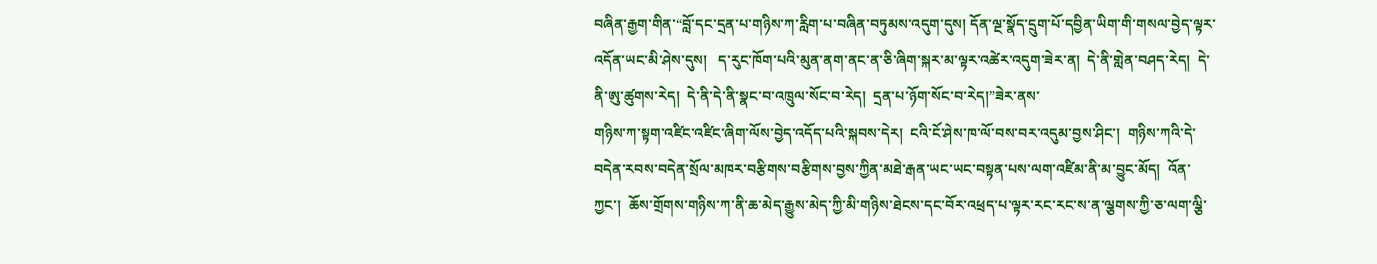བཞིན་རྒྱག་གིན་“བློ་དང་དྲན་པ་གཉིས་ཀ་རླིག་པ་བཞིན་བཏུམས་འདུག་དུས། དོན་ལྔ་སྣོད་དྲུག་པོ་དབྱིན་ཡིག་གི་གསལ་བྱེད་ལྟར་འདོན་ཡང་མི་ཤེས་དུས།   ད་རུང་ཁོག་པའི་མུན་ནག་ནང་ན་ཅི་ཞིག་སྐར་མ་ལྟར་འཚེར་འདུག་ཟེར་ན།  དེ་ནི་གླེན་བཤད་རེད།  དེ་ནི་ཨུ་ཚུགས་རེད།  དེ་ནི་དེ་ནི་སྣང་བ་འཁྲུལ་སོང་བ་རེད།  དྲན་པ་ཉོག་སོང་བ་རེད།”ཟེར་ནས་
གཉིས་ཀ་སྟག་འཛིང་འཛིང་ཞིག་ལོས་བྱེད་འདོད་པའི་སྐབས་དེར།  ངའི་ངོ་ཤེས་ཁ་ལོ་བས་བར་འདུམ་བྱས་ཤིང་།  གཉིས་ཀའི་དེ་བདེན་རབས་བདེན་སྲོལ་མཁར་བརྩིགས་བརྩིགས་བྱས་ཀྱིན་མཐེ་རྒན་ཡང་ཡང་བསྟན་པས་ལག་འཛིམ་ནི་མ་བྱུང་མོད།  འོན་
ཀྱང་།  ཆོས་གྲོགས་གཉིས་ཀ་ནི་ཆ་མེད་རྒྱུས་མེད་ཀྱི་མི་གཉིས་ཐེངས་དང་བོར་འཕྲད་པ་ལྟར་རང་རང་ས་ན་ལྕགས་ཀྱི་ཅ་ལག་ལྕི་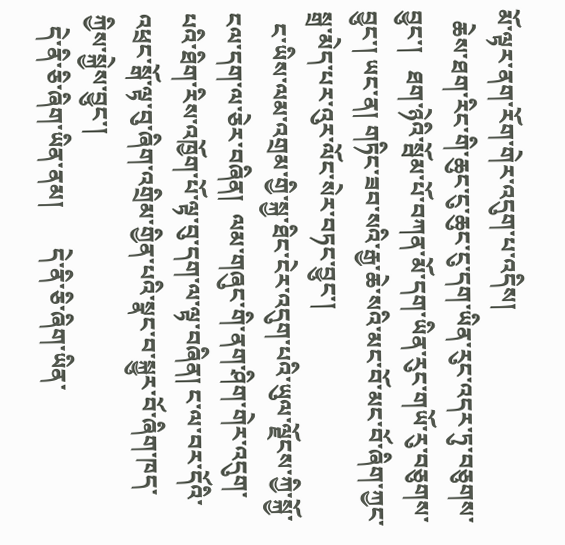མོ་ལྟར་ནག་རོག་གེར་འདུག་པ་འདིས།
  ཆེས་ཐག་རིང་གི་ཆུང་ངུ་ཆུང་ངུ་དག་ཡིན་རུང་འདར་ཏུ་བཅུགས་བྱུང་།   ཐག་ཉེའི་སྦོམ་པོ་བཀན་མོ་དག་ཡིན་རུང་གཡོ་རུ་བཅུགས་བྱུང་། ཡང་ན། གཏིང་ཟབ་སའི་རྒྱ་ཆེ་སའི་མང་བོ་མང་བོ་ཞིག་ཀྱང་སྒྲ་མེད་པར་འུར་ལོང་སེར་བཏང་བྱུང་།
  ང་ཡིས་ལམ་འགྲམ་གྱི་སྐྱ་ཐིང་ངེར་འདུག་པའི་ཡུལ་ལྗོངས་ཀྱི་སྐྱོ་ངལ་དག་ལ་ཅེར་བཞིན།  ལམ་གཞུང་གི་ནག་ཤིག་གེར་འདུག་པའི་ཐིག་རིས་འཁྱོག་པོ་ལྟ་བུ་དག་ལ་ལྟ་བཞིན། ང་ལ་བར་དོའི་འཕྲང་སྒོ་ལྟ་བུ་ཞིག་འགྲིམ་གྱིན་པའི་སྣང་བ་སྐྱུར་བོ་ཞིག་ཁད་ཀྱིས་སྐྱེས་བྱུང་།
  དེ་ནི་ཅི་ཞིག་ཡིན་ནམ།       དེ་ནི་ཅི་ཞིག་ཡིན་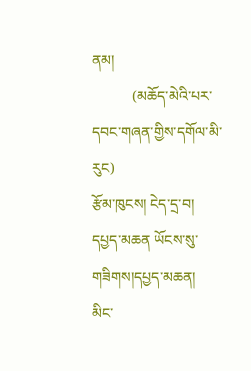ནམ།
           (མཆོད་མེའི་པར་དབང་གཞན་གྱིས་དགོལ་མི་རུང)
རྩོམ་ཁུངས། ངེད་དྲ་བ།
དཔྱད་མཆན ཡོངས་སུ་གཟིགས།དཔྱད་མཆན།
མིང་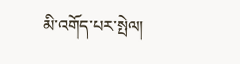མི་འགོད་པར་སྤེལ།